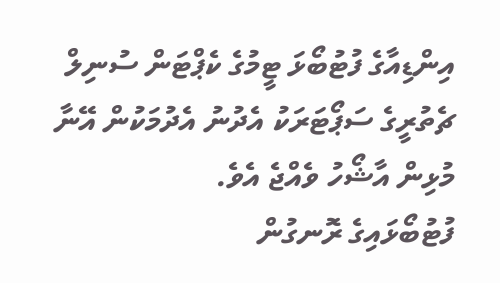އިންޑިއާގެ ފުޓުބޯޅަ ޓީމުގެ ކެޕްޓަން ސުނިލް ޗެތުރީގެ ސަޕޯޓަރަކު އެދުނު އެދުމަކުން އޭނާ މުޅިން އާޝޯހު ވެއްޖެ އެވެ.
ފުޓުބޯޅައިގެ ރޮނގުން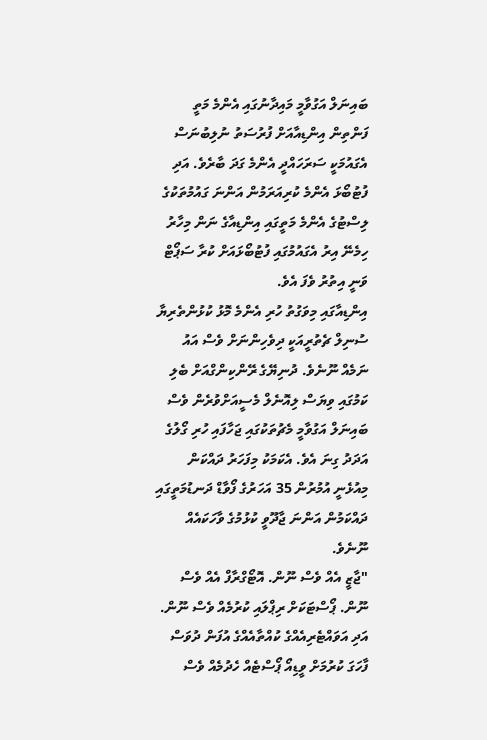ބައިނަލް އަގުވާމީ މައިދާނުގައި އެންމެ މަތީ ފަންތިން އިންޑިއާއަށް ފުރުސަތު ނުލިބުނަސް އެގައުމަކީ ސަރަހައްދީ އެންމެ ގަދަ ބާރެވެ. އަދި ފުޓުބޯޅަ އެންމެ ކުރިއަރަމުން އަންނަ ގައުމުތަކުގެ ލިސްޓުގެ އެންމެ މަތީގައި އިންޑިއާގެ ނަން މިހާރު ހިމެނޭ އިރު އެގައުމުގައި ފުޓުބޯޅައަށް ކުރާ ސަޕޯޓް ވަނީ އިތުރު ވެފަ އެވެ.
އިންޑިއާގައި މިވަގުތު ހުރި އެންމެ މޮޅު ކުޅުންތެރިޔާ ސުނިލް ޗެތުރީއަކީ ދިވެހިންނަށް ވެސް އައު ނަމެއް ނޫނެވެ. ދުނިޔޭގެ ރޭންކިންގްއަށް ބެލި ކަމުގައި ވިޔަސް ލިއޮނެލް މެސީއަށްވުރެން ވެސް ބައިނަލް އަގުވާމީ މެޗުތަކުގައި ޖަހާފައި ހުރި ގޯލުގެ އަދަދު ގިނަ އެވެ. އެކަމަކު މިފަހަރު ދައްކަން މިއުޅެނީ އުމުރުން 35 އަހަރުގެ ފޯވާޑް ދަނޑުމަތީގައި ދައްކަމުން އަންނަ ޖާދޫވީ ކުޅުމުގެ ވާހަކައެއް ނޫނެވެ.
"ޖާޒީ އެއް ވެސް ނޫން. އޮޓޯގްރާފް އެއް ވެސް ނޫން. ޕޯސްޓަކަށް ރިޕްލައި ކުރުމެއް ވެސް ނޫން. އަދި އަވައްޓެރިއެއްގެ ކުއްތާއެއްގެ އުފަން ދުވަސް ފާހަގަ ކުރުމަށް ވީޑިއޯ ޕޯސްޓެއް ހެދުމެއް ވެސް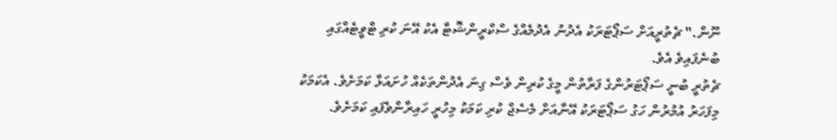ނޫން." ޗެތުރީއަށް ސަޕޯޓަރަކު އެދުނު އެދުމެއްގެ ސްކްރީންޝޮޓާ އެކު އޭނަ ކުރި ޓްވީޓެއްގައި ބުނެފައިވެ އެވެ.
ޗެތުރީ ބުނީ ސަޕޯޓަރުންގެ ފަރާތުން މީގެ ކުރިން ވެސް ގިނަ އެދުންތަކެއް ހުށައަޅާ ކަމަށެވެ. އެކަމަކު މިފަހަރު އުމުރުން ހަގު ސަޕޯޓަރަކު އޭނާއަށް މެސެޖް ކުރި ކަމަކު މިހުރީ ހައިރާންވެފައި ކަމަށެވެ.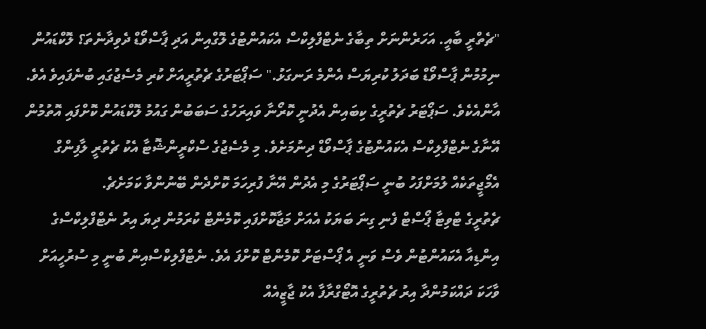"ޗެތްރީ ބާއީ. އަހަރެންނަށް ތިބާގެ ނެޓްފްލިކްސް އެކައުންޓުގެ ލޮގްއިން އަދި ޕާސްވޯޑް ދެވިދާނެތަ؟ ލޮކްޑައުން ނިމުމުން ޕާސްވޯޑް ބަދަލު ކުރިޔަސް އެންމެ ރަނގަޅު." ސަޕޯޓަރުގެ ޗެތުރީއަށް ކުރި މެސެޖުގައި ބުނެފައިވެ އެވެ.
އާންއެކެވެ. ސަޕޯޓަރު ޗެތުރީގެ ކިބައިން އެދުނީ ކޮރޯނާ ވައިރަހުގެ ސަބަބުން ގައުމު ލޮކްޑައުން ކޮށްފައި އޮތުމުން އޭނާގެ ނެޓްފްލިކްސް އެކައުންޓުގެ ޕާސްވޯޑް ދިނުމަށެވެ. މި މެސެޖުގެ ސްކްރީންޝޮޓާ އެކު ޗެތުރީ ލާފިންގް އެމޯޖީތަކެއް ލުމަށްފަހު ބުނީ ސަޕޯޓަރުގެ މި އެދުން އޭނާ ފުރިހަމަ ކޮށްދެން ބޭނުންވާ ކަމަށެޗެ.
ޗެތުރީގެ ޓްވިޓާ ޕޯސްޓް ފެނި ގިނަ ބަޔަކު އެއަށް މަޖާކޮށްފައި ކޮމެންޓް ކުރަމުން ދިޔަ އިރު ނެޓްފްލިކްސްގެ އިންޑިއާ އެކައުންޓުން ވެސް ވަނީ އެ ޕޯސްޓަށް ކޮމެންޓް ކޮށްފަ އެވެ. ނެޓްފްލިކްސްއިން ބުނީ މި ސުރުހީއަށް ވާހަކަ ދައްކަމުންދާ އިރު ޗެތުރީގެ އޮޓޯގްރާފާ އެކު ޖާޒީއެއް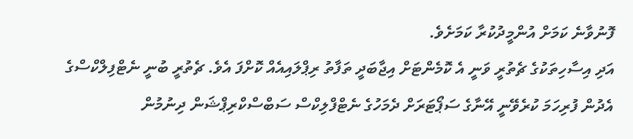ފޮނުވާނެ ކަމަށް އުންމީދުކުރާ ކަމަށެވެ.
އަދި އިސާހިތަކުގެ ޗެތުރީ ވަނީ އެ ކޮމެންޓަށް އިޖާބަދީ ތަފާތު ރިޕްލައިއެއް ކޮށްފަ އެވެ. ޗެތުރީ ބުނީ ނެޓްފިލްކްސްގެ އެދުން ފުރިހަމަ ކުރެވޭނީ އޭނާގެ ސަޕޯޓަރަށް ދެމަހުގެ ނެޓްފްލިކްސް ސަބްސްކްރިޕްޝަން ދިނުމުން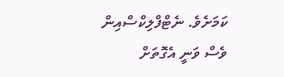ކަމަށެވެ. ނެޓްފްލިކްސްއިން ވެސް ވަނީ އެގޮތަށް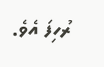ރުހިފަ އެވެ.